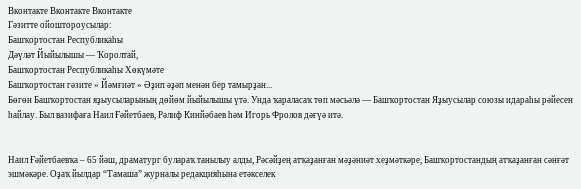Вконтакте Вконтакте Вконтакте
Гәзитте ойоштороусылар:
Башҡортостан Республикаһы
Дәүләт Йыйылышы — Ҡоролтай,
Башҡортостан Республикаһы Хөкүмәте
Башҡортостан гәзите » Йәмғиәт » Әҙип әҙәп менән бер тамырҙан...
Бөгөн Башҡортостан яҙыусыларының дөйөм йыйылышы үтә. Унда ҡараласаҡ төп мәсьәлә — Башҡортостан Яҙыусылар союзы идараһы рәйесен һайлау. Был вазифаға Наил Ғәйетбаев, Рәлиф Кинйәбаев һәм Игорь Фролов дәғүә итә.


Наил Ғәйетбаевҡа – 65 йәш, драматург булараҡ танылыу алды, Рәсәйҙең атҡаҙанған мәҙәниәт хеҙмәткәре, Башҡортостандың атҡаҙанған сәнғәт эшмәкәре. Оҙаҡ йылдар “Тамаша” журналы редакцияһына етәкселек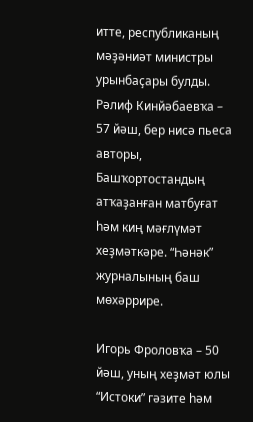итте, республиканың мәҙәниәт министры урынбаҫары булды.
Рәлиф Кинйәбаевҡа – 57 йәш, бер нисә пьеса авторы, Башҡортостандың атҡаҙанған матбуғат һәм киң мәғлүмәт хеҙмәткәре. “Һәнәк” журналының баш мөхәррире.

Игорь Фроловҡа – 50 йәш, уның хеҙмәт юлы “Истоки” гәзите һәм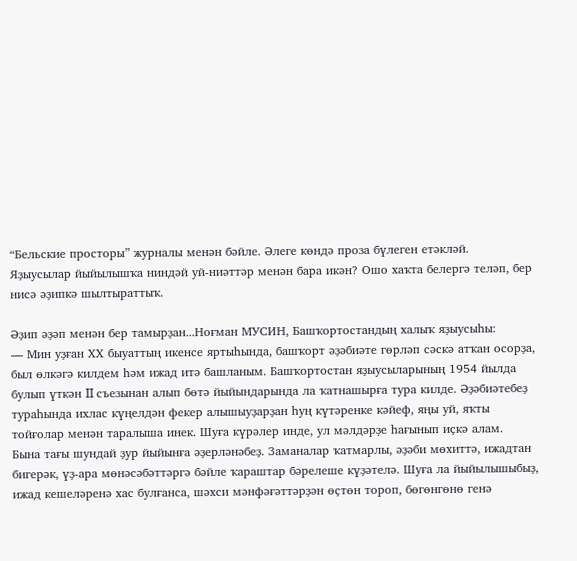“Бельские просторы” журналы менән бәйле. Әлеге көндә проза бүлеген етәкләй.
Яҙыусылар йыйылышҡа ниндәй уй-ниәттәр менән бара икән? Ошо хаҡта белергә теләп, бер нисә әҙипкә шылтыраттыҡ.

Әҙип әҙәп менән бер тамырҙан...Ноғман МУСИН, Башҡортостандың халыҡ яҙыусыһы:
— Мин уҙған ХХ быуаттың икенсе яртыһында, башҡорт әҙәбиәте гөрләп сәскә атҡан осорҙа, был өлкәгә килдем һәм ижад итә башланым. Башҡортостан яҙыусыларының 1954 йылда булып үткән II съезынан алып бөтә йыйындарында ла ҡатнашырға тура килде. Әҙәбиәтебеҙ тураһында ихлас күңелдән фекер алышыуҙарҙан һуң күтәренке кәйеф, яңы уй, яҡты тойғолар менән таралыша инек. Шуға күрәлер инде, ул мәлдәрҙе һағынып иҫкә алам.
Бына тағы шундай ҙур йыйынға әҙерләнәбеҙ. Заманалар ҡатмарлы, әҙәби мөхиттә, ижадтан бигерәк, үҙ-ара мөнәсәбәттәргә бәйле ҡараштар бәрелеше күҙәтелә. Шуға ла йыйылышыбыҙ, ижад кешеләренә хас булғанса, шәхси мәнфәғәттәрҙән өҫтөн тороп, бөгөнгөнө генә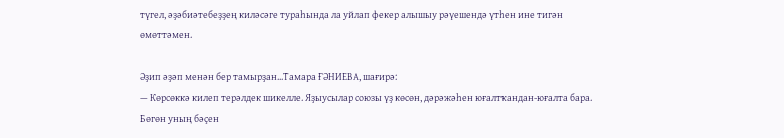түгел, әҙәбиәтебеҙҙең киләсәге тураһында ла уйлап фекер алышыу рәүешендә үтһен ине тигән өмөттәмен.

Әҙип әҙәп менән бер тамырҙан...Тамара ҒӘНИЕВА, шағирә:
— Көрсөккә килеп терәлдек шикелле. Яҙыусылар союзы үҙ көсөн, дәрәжәһен юғалтҡандан-юғалта бара. Бөгөн уның бәҫен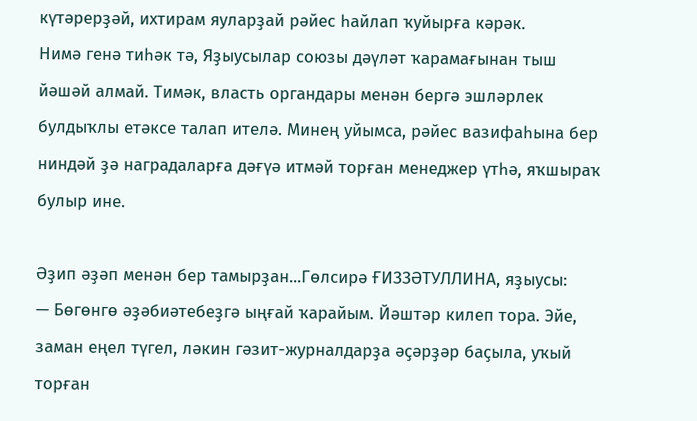күтәрерҙәй, ихтирам яуларҙай рәйес һайлап ҡуйырға кәрәк.
Нимә генә тиһәк тә, Яҙыусылар союзы дәүләт ҡарамағынан тыш йәшәй алмай. Тимәк, власть органдары менән бергә эшләрлек булдыҡлы етәксе талап ителә. Минең уйымса, рәйес вазифаһына бер ниндәй ҙә наградаларға дәғүә итмәй торған менеджер үтһә, яҡшыраҡ булыр ине.

Әҙип әҙәп менән бер тамырҙан...Гөлсирә ҒИЗЗӘТУЛЛИНА, яҙыусы:
— Бөгөнгө әҙәбиәтебеҙгә ыңғай ҡарайым. Йәштәр килеп тора. Эйе, заман еңел түгел, ләкин гәзит-журналдарҙа әҫәрҙәр баҫыла, уҡый торған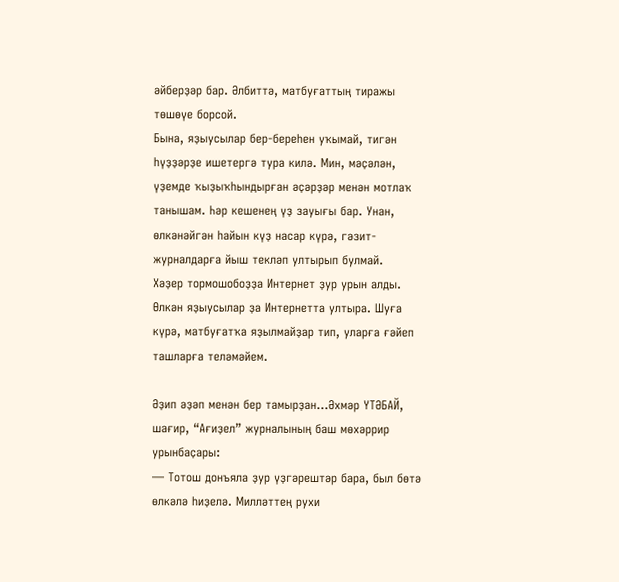әйберҙәр бар. Әлбиттә, матбуғаттың тиражы төшөүе борсой.
Бына, яҙыусылар бер-береһен уҡымай, тигән һүҙҙәрҙе ишетергә тура килә. Мин, мәҫәлән, үҙемде ҡыҙыҡһындырған әҫәрҙәр менән мотлаҡ танышам. Һәр кешенең үҙ зауығы бар. Унан, өлкәнәйгән һайын күҙ насар күрә, гәзит-журналдарға йыш текләп ултырып булмай.
Хәҙер тормошобоҙҙа Интернет ҙур урын алды. Өлкән яҙыусылар ҙа Интернетта ултыра. Шуға күрә, матбуғатҡа яҙылмайҙар тип, уларға ғәйеп ташларға теләмәйем.

Әҙип әҙәп менән бер тамырҙан...Әхмәр ҮТӘБАЙ, шағир, “Ағиҙел” журналының баш мөхәррир урынбаҫары:
— Тотош донъяла ҙур үҙгәрештәр бара, был бөтә өлкәлә һиҙелә. Милләттең рухи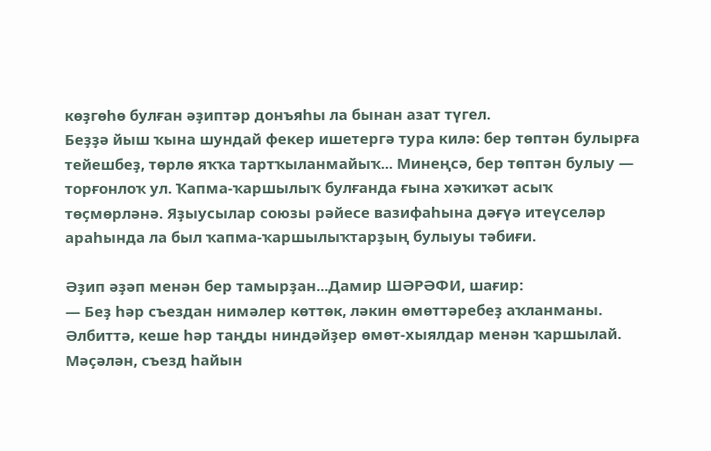көҙгөһө булған әҙиптәр донъяһы ла бынан азат түгел.
Беҙҙә йыш ҡына шундай фекер ишетергә тура килә: бер төптән булырға тейешбеҙ, төрлө яҡҡа тартҡыланмайыҡ... Минеңсә, бер төптән булыу — торғонлоҡ ул. Ҡапма-ҡаршылыҡ булғанда ғына хәҡиҡәт асыҡ төҫмөрләнә. Яҙыусылар союзы рәйесе вазифаһына дәғүә итеүселәр араһында ла был ҡапма-ҡаршылыҡтарҙың булыуы тәбиғи.

Әҙип әҙәп менән бер тамырҙан...Дамир ШӘРӘФИ, шағир:
— Беҙ һәр съездан нимәлер көттөк, ләкин өмөттәребеҙ аҡланманы. Әлбиттә, кеше һәр таңды ниндәйҙер өмөт-хыялдар менән ҡаршылай. Мәҫәлән, съезд һайын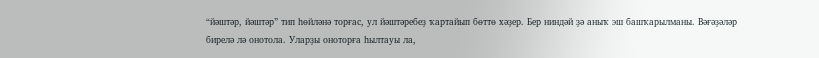“йәштәр, йәштәр” тип һөйләнә торғас, ул йәштәребеҙ ҡартайып бөттө хәҙер. Бер ниндәй ҙә аныҡ эш башҡарылманы. Вәғәҙәләр бирелә лә онотола. Уларҙы оноторға һылтауы ла,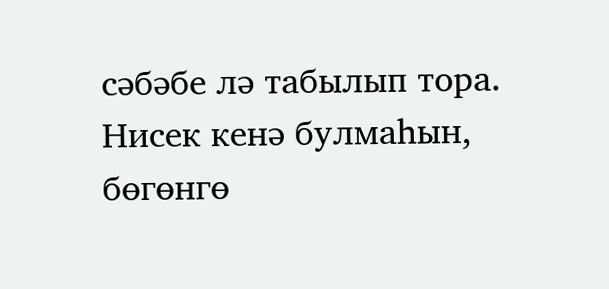сәбәбе лә табылып тора.
Нисек кенә булмаһын, бөгөнгө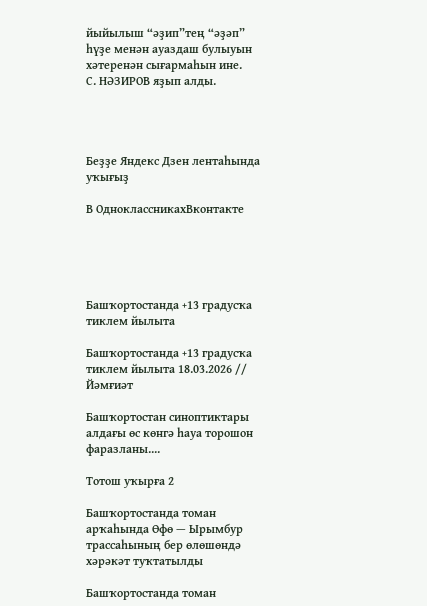йыйылыш “әҙип”тең “әҙәп” һүҙе менән ауаздаш булыуын хәтеренән сығармаһын ине.
С. НӘЗИРОВ яҙып алды.




Беҙҙе Яндекс Дзен лентаһында уҡығыҙ

В ОдноклассникахВконтакте





Башҡортостанда +13 градусҡа тиклем йылыта

Башҡортостанда +13 градусҡа тиклем йылыта 18.03.2026 // Йәмғиәт

Башҡортостан синоптиктары алдағы өс көнгә һауа торошон фаразланы....

Тотош уҡырға 2

Башҡортостанда томан арҡаһында Өфө — Ырымбур трассаһының бер өлөшөндә хәрәкәт туҡтатылды

Башҡортостанда томан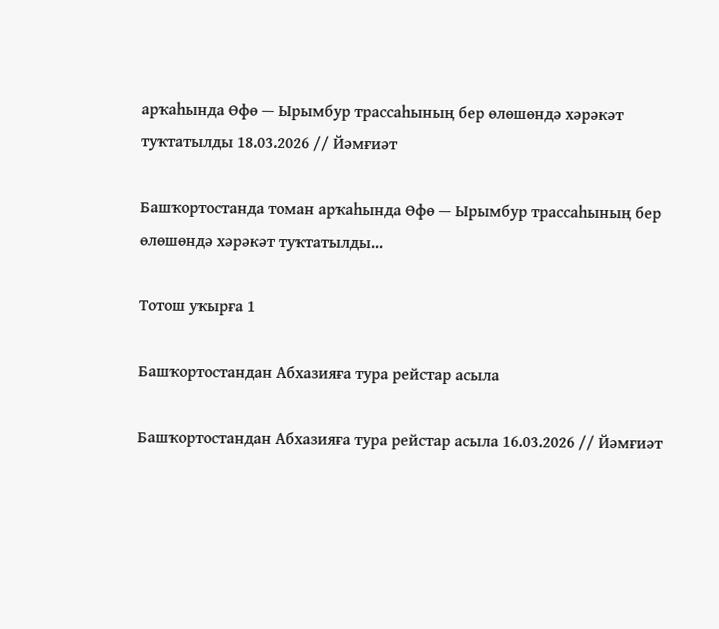арҡаһында Өфө — Ырымбур трассаһының бер өлөшөндә хәрәкәт туҡтатылды 18.03.2026 // Йәмғиәт

Башҡортостанда томан арҡаһында Өфө — Ырымбур трассаһының бер өлөшөндә хәрәкәт туҡтатылды...

Тотош уҡырға 1

Башҡортостандан Абхазияға тура рейстар асыла

Башҡортостандан Абхазияға тура рейстар асыла 16.03.2026 // Йәмғиәт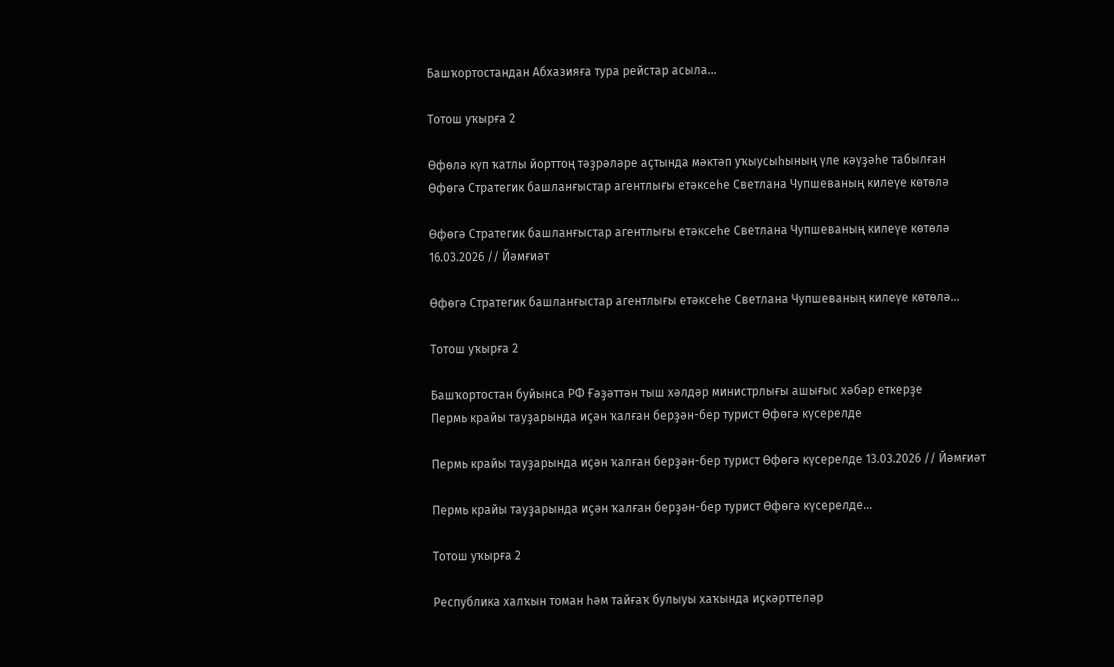Башҡортостандан Абхазияға тура рейстар асыла...

Тотош уҡырға 2

Өфөлә күп ҡатлы йорттоң тәҙрәләре аҫтында мәктәп уҡыусыһының үле кәүҙәһе табылған
Өфөгә Стратегик башланғыстар агентлығы етәксеһе Светлана Чупшеваның килеүе көтөлә

Өфөгә Стратегик башланғыстар агентлығы етәксеһе Светлана Чупшеваның килеүе көтөлә 16.03.2026 // Йәмғиәт

Өфөгә Стратегик башланғыстар агентлығы етәксеһе Светлана Чупшеваның килеүе көтөлә...

Тотош уҡырға 2

Башҡортостан буйынса РФ Ғәҙәттән тыш хәлдәр министрлығы ашығыс хәбәр еткерҙе
Пермь крайы тауҙарында иҫән ҡалған берҙән-бер турист Өфөгә күсерелде

Пермь крайы тауҙарында иҫән ҡалған берҙән-бер турист Өфөгә күсерелде 13.03.2026 // Йәмғиәт

Пермь крайы тауҙарында иҫән ҡалған берҙән-бер турист Өфөгә күсерелде...

Тотош уҡырға 2

Республика халҡын томан һәм тайғаҡ булыуы хаҡында иҫкәрттеләр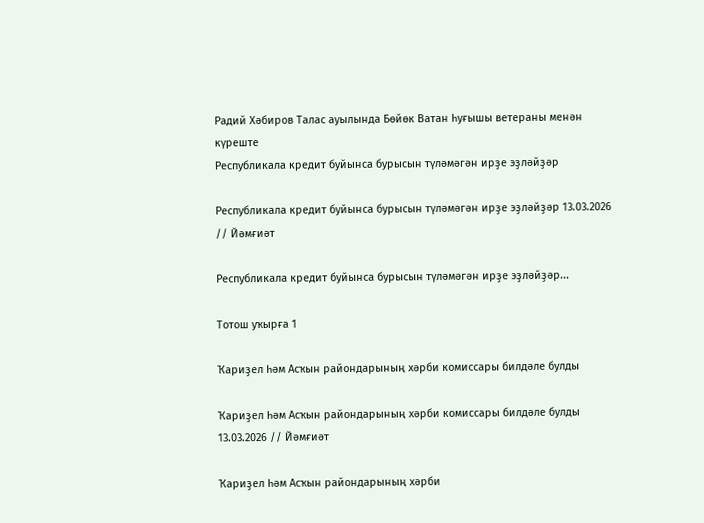Радий Хәбиров Талас ауылында Бөйөк Ватан һуғышы ветераны менән күреште
Республикала кредит буйынса бурысын түләмәгән ирҙе эҙләйҙәр

Республикала кредит буйынса бурысын түләмәгән ирҙе эҙләйҙәр 13.03.2026 // Йәмғиәт

Республикала кредит буйынса бурысын түләмәгән ирҙе эҙләйҙәр...

Тотош уҡырға 1

Ҡариҙел һәм Асҡын райондарының хәрби комиссары билдәле булды

Ҡариҙел һәм Асҡын райондарының хәрби комиссары билдәле булды 13.03.2026 // Йәмғиәт

Ҡариҙел һәм Асҡын райондарының хәрби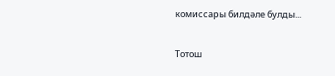комиссары билдәле булды...

Тотош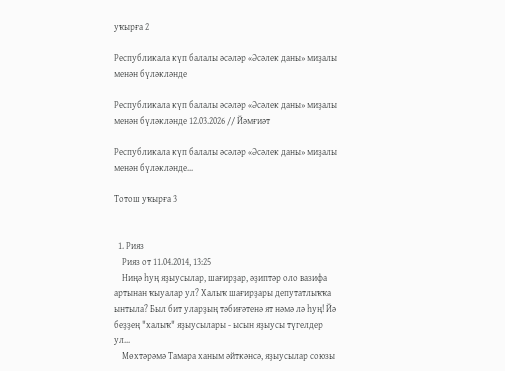уҡырға 2

Республикала күп балалы әсәләр «Әсәлек даны» миҙалы менән бүләкләнде

Республикала күп балалы әсәләр «Әсәлек даны» миҙалы менән бүләкләнде 12.03.2026 // Йәмғиәт

Республикала күп балалы әсәләр «Әсәлек даны» миҙалы менән бүләкләнде...

Тотош уҡырға 3


  1. Рияз
    Рияз от 11.04.2014, 13:25
    Ниңә һуң яҙыусылар, шағирҙар, әҙиптәр оло вазифа артынан ҡыуалар ул? Халыҡ шағирҙары депутатлыҡҡа ынтыла? Был бит уларҙың тәбиғәтенә ят нәмә лә һуң! Йә беҙҙең "халыҡ" яҙыусылары - ысын яҙыусы түгелдер ул...
    Мөхтәрәмә Тамара ханым әйткәнсә, яҙыусылар союзы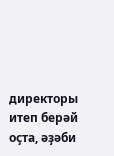директоры итеп берәй оҫта, әҙәби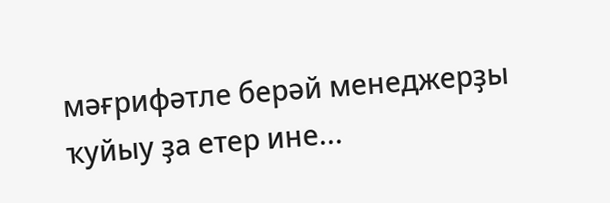мәғрифәтле берәй менеджерҙы ҡуйыу ҙа етер ине...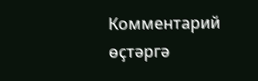Комментарий өҫтәргә